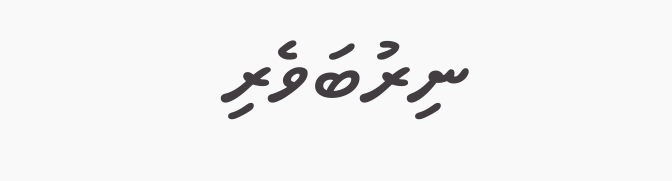ނިރުބަވެރި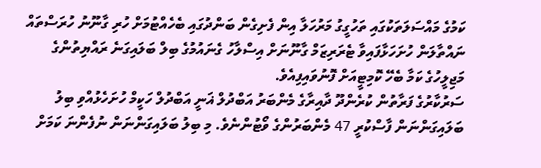ކަމުގެ މައްސަލަތަކުގައި ތަހުގީގު މަރުހަލާ އިން ފެށިގެން ބަންދުގައި ބެހެއްޓުމަށް ހުރި ގާނޫނު ހުރަސްތައް ނައްތާލަން ހުށަހަޅާފައިވާ ޓެރަރިޒަމް ގާނޫނަށް އިސްލާހު ގެނައުމުގެ ބިލް ބަލައިގަނެ ރައްޔިތުންގެ މަޖިލީހުގެ ކަމާ ބެހޭ ކޮމިޓީއަށް ފޮނުވައިފިއެވެ.
ސަރުކާރުގެ ފަރާތުން ކުރެންދޫ ދާއިރާގެ މެންބަރު އަބްދުލް ޣަނީ އަބްދުލް ހަކީމް ހުށަހެޅުއްވި ބިލު ބަލައިގަންނަން ފާސްކުރީ 47 މެންބަރުންގެ ވޯޓުންނެވެ. މި ބިލު ބަލައިގަންނަން ނުފެންނަ ކަމަށް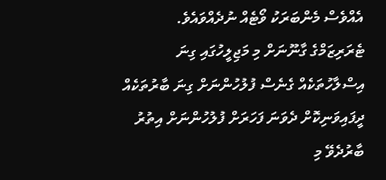އެއްވެސް މެންބަރަކު ވޯޓެއް ނުދެއްވައެވެ.
ޓެރަރިޒަމްގެ ގާނޫނަށް މި މަޖިލީހުގައި ގިނަ އިސްލާހުތަކެއް ގެނެސް ފުލުހުންނަށް ގިނަ ބާރުތަކެއް ދީފައިވަނިކޮށް ދެވަނަ ފަހަރަށް ފުލުހުންނަށް އިތުރު ބާރުދެވޭ މި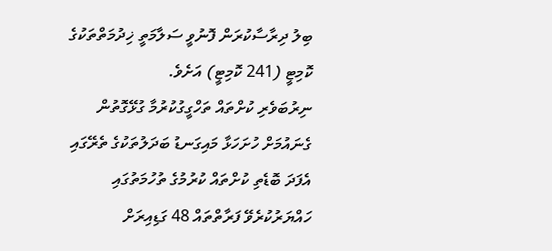ބިލު ދިރާސާކުރަން ފޮނުވީ ސަލާމަތީ ޚިދުމަތްތަކުގެ ކޮމިޓީ (241 ކޮމިޓީ) އަށެވެ.
ނިރުބަވެރި ކުށްތައް ތަހްގީގުކުރުމާ ގުޅޭގޮތުން ގެނައުމަށް ހުށަހަޅާ މައިގަނޑު ބަދަލުތަކުގެ ތެރޭގައި އެފަދަ ބޮޑެތި ކުށްތައް ކުރުމުގެ ތުހުމަތުގައި ހައްޔަރުކުރެވޭ ފަރާތްތައް 48 ގަޑިއިރަށް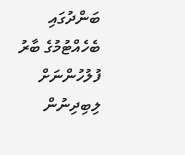ބަންދުގައި ބެހެއްޓުމުގެ ބާރު ފުލުހުންނަށް ލިބިދިނުން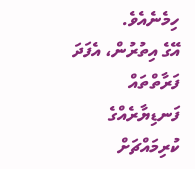ހިމެނެއެވެ.
އޭގެ އިތުރުން، އެފަދަ ފަރާތްތައް ފަނޑިޔާރެއްގެ ކުރިމައްޗަށް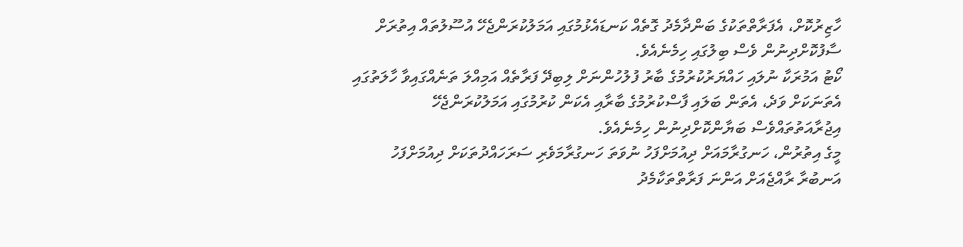ހާޒިރުކޮށް، އެފަރާތްތަކުގެ ބަންދާމެދު ގޮތެއް ކަނޑައެޅުމުގައި އަމަލުކުރަންޖެހޭ އުސޫލުތައް އިތުރަށް ސާފުކޮށްދިނުން ވެސް ބިލުގައި ހިމެނެއެވެ.
ކޯޓު އަމުރަކާ ނުލައި ހައްޔަރުކުރުމުގެ ބާރު ފުލުހުންނަށް ލިބިދޭ ފަރާތެއް އަމިއްލަ ތަނެއްގައިވާ ހާލަތުގައި އެތަނަކަށް ވަދެ، އެތަން ބަލައި ފާސްކުރުމުގެ ބާރާއި އެކަން ކުރުމުގައި އަމަލުކުރަންޖެހޭ އިޖުރާއަތުތައްވެސް ބަޔާންކޮށްދިނުން ހިމެނެއެވެ.
މީގެ އިތުރުން، ހަނގުރާމައަށް ދިއުމަށްފަހު ނުވަތަ ހަނގުރާމަވެރި ސަރަހައްދުތަކަށް ދިއުމަށްފަހު އަނބުރާ ރާއްޖެއަށް އަންނަ ފަރާތްތަކާމެދު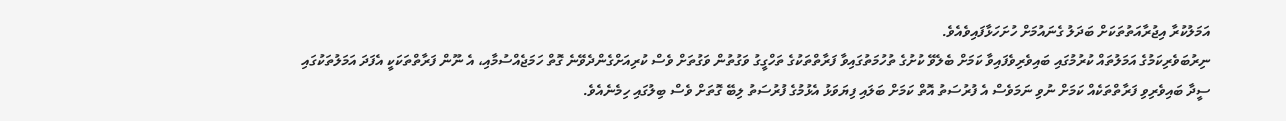އަމަލުކުރާ އިޖުރާއަތުތަކަށް ބަދަލު ގެނައުމަށް ހުށަހަޅާފައިވެއެވެ.
ނިރުބަވެރިކަމުގެ އަމަލުތައް ކުރުމުގައި ބައިވެރިވެފައިވާ ކަމަށް ބެލެވޭ ކުށުގެ ތުހުމަތުގައިވާ ފަރާތްތަކުގެ ތަހްގީގު ވަގުތުން ވަގުތަށް ވެސް ކުރިއަށްގެންދެވޭނެ ގޮތް ހަމަޖެއްސުމާއި، އެ ނޫން ފަރާތްތަކަކީ އެފަދަ އަމަލުތަކުގައި ސީދާ ބައިވެރިވި ފަރާތްތަކެއް ކަމަށް ނުވި ނަމަވެސް އެ ފުރުސަތު އޮތް ކަމަށް ބަލައި ފިޔަވަޅު އެޅުމުގެ ފުރުސަތު ލިބޭ ގޮތަށް ވެސް ބިލުގައި ހިމެނެއެވެ.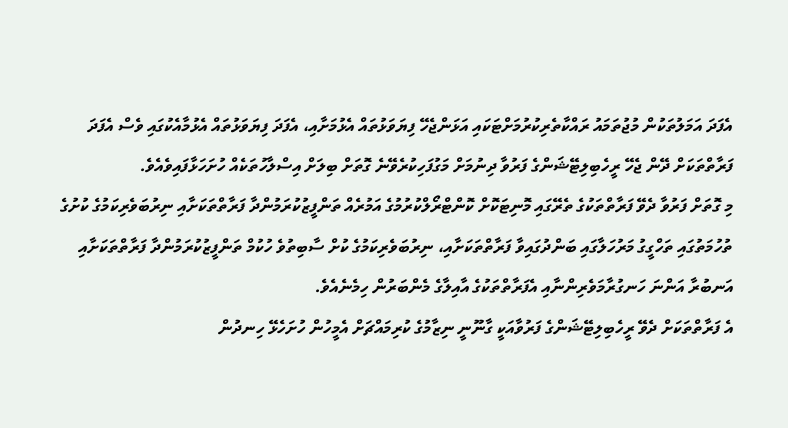އެފަދަ އަމަލުތަކުން މުޖުތަމައު ރައްކާތެރިކުރުމަށްޓަކައި އަޅަންޖެހޭ ފިޔަވަޅުތައް އެޅުމަށާއި، އެފަދަ ފިޔަވަޅުތައް އެޅުމާއެކުގައި ވެސް އެފަދަ ފަރާތްތަކަށް ދޭން ޖެހޭ ރީހެބިލިޓޭޝަންގެ ފަރުވާ ދިނުމަށް މަގުފަހިކުރެވޭނެ ގޮތަށް ބިލަށް އިސްލާހުތަކެއް ހުށަހަޅާފައިވެއެވެ.
މި ގޮތަށް ފަރުވާ ދެވޭ ފަރާތްތަކުގެ ތެރޭގައި މޮނިޓަކޮށް ކޮންޓްރޯލްކުރުމުގެ އަމުރެއް ތަންފީޒުކުރަމުންދާ ފަރާތްތަކަށާއި ނިރުބަވެރިކަމުގެ ކުށުގެ ތުހުމަތުގައި ތަހްގީގު މަރުހަލާގައި ބަންދުގައިވާ ފަރާތްތަކަށާއި، ނިރުބަވެރިކަމުގެ ކުށް ސާބިތުވެ ހުކުމް ތަންފީޒުކުރަމުންދާ ފަރާތްތަކަށާއި އަނބުރާ އަންނަ ހަނގުރާމަވެރިންނާއި އެފަރާތްތަކުގެ އާއިލާގެ މެންބަރުން ހިމެނެއެވެ.
އެ ފަރާތްތަކަށް ދެވޭ ރީހެބިލިޓޭޝަންގެ ފަރުވާއަކީ ގާނޫނީ ނިޒާމުގެ ކުރިމައްޗަށް އެމީހުން ހުށަހެޅޭ ހިނދުން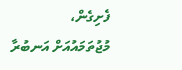ފެށިގެން، މުޖުތަމައުއަށް އަނބުރާ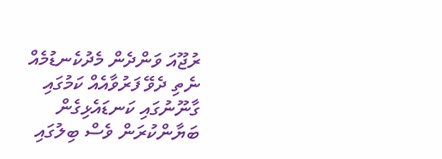ރުޖޫއަ ވަންދެން މެދުކެނޑުމެއް ނެތި ދެވޭ ފަރުވާއެއް ކަމުގައި ގާނޫނުގައި ކަނޑައެޅިގެން ބަޔާންކުރަން ވެސް ބިލުގައި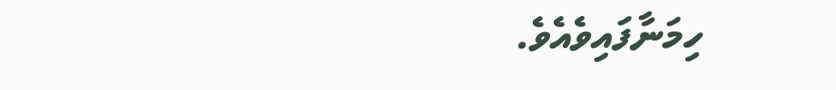ހިމަނާފައިވެއެވެ.